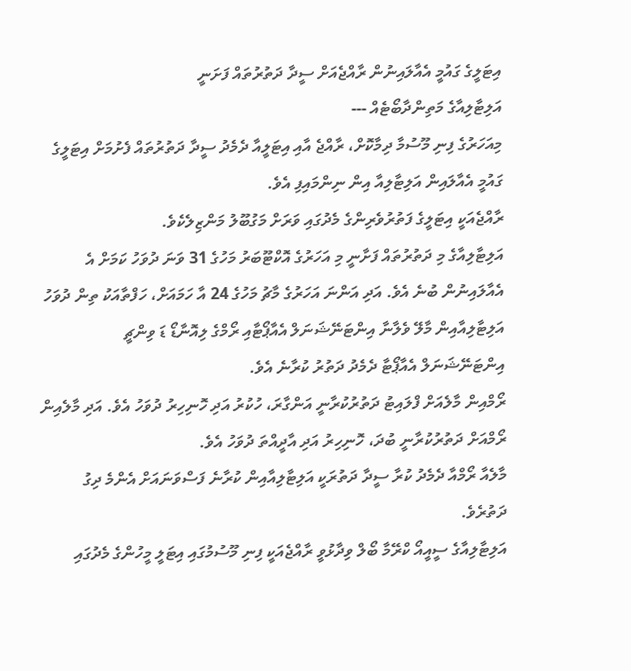އިޓަލީގެ ގައުމީ އެއާލައިނުން ރާއްޖެއަށް ސީދާ ދަތުރުތައް ފަށަނީ
އަލިޓާލިއާގެ މަތިންދާބޯޓެއް ---
މިއަހަރުގެ ފިނި މޫސުމާ ދިމާކޮށް، ރާއްޖެ އާއި އިޓަލީއާ ދެމެދު ސީދާ ދަތުރުތައް ފެށުމަށް އިޓަލީގެ ގައުމީ އެއާލައިން އަލިޓާލިއާ އިން ނިންމައިފި އެވެ.
ރާއްޖެއަކީ އިޓަލީގެ ފަތުރުވެރިންގެ މެދުގައި ވަރަށް މަގުބޫލު މަންޒިލެކެވެ.
އަލިޓާލިއާގެ މި ދަތުރުތައް ފަށާނީ މި އަހަރުގެ އޮކްޓޫބަރު މަހުގެ 31 ވަނަ ދުވަހު ކަމަށް އެ އެއާލައިނުން ބުނެ އެވެ. އަދި އަންނަ އަހަރުގެ މާޗު މަހުގެ 24 އާ ހަމައަށް، ހަފްތާއަކު ތިން ދުވަހު އަލިޓާލިއާއިން މާލޭ ވެލާނާ އިންޓަނޭޝަނަލް އެއާޕޯޓާއި ރޯމްގެ ލިއޮނާޑޯ ޑަ ވިންޗީ އިންޓަނޭޝަނަލް އެއާޕޯޓާ ދެމެދު ދަތުރު ކުރާނެ އެވެ.
ރޯމްއިން މާލެއަށް ފްލައިޓު ދަތުރުކުރާނީ އަންގާރަ، ހުކުރު އަދި ހޮނިހިރު ދުވަހު އެވެ. އަދި މާލެއިން ރޯމްއަށް ދަތުރުކުރާނީ ބުދަ، ހޮނިހިރު އަދި އާދީއްތަ ދުވަހު އެވެ.
މާލެއާ ރޯމްއާ ދެމެދު ކުރާ ސީދާ ދަތުރަކީ އަލިޓާލިއާއިން ކުރާނެ ފަސްވަނައަށް އެންމެ ދިގު ދަތުރެވެ.
އަލިޓާލިއާގެ ސީއީއޯ ކްރޭމާ ބޯލް ވިދާޅުވީ ރާއްޖެއަކީ ފިނި މޫސުމުގައި އިޓަލީ މީހުންގެ މެދުގައި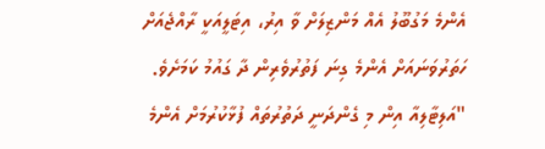އެންމެ މަގުބޫލު އެއް މަންޒިލަށް ވާ އިރު، އިޓަލީއަކީ ރާއްޖެއަށް ހަތަރުވަނައަށް އެންމެ ގިނަ ފަތުރުވެރިން ދާ ގައުމު ކަމަށެވެ.
"އަލިޓާލިއާ އިން މި ގެންދަނީ ދަތުރުތައް ފުޅާކުރުމަށް އެންމެ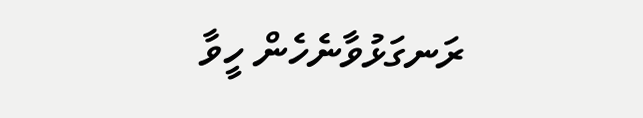ރަނގަޅުވާނެހެން ހީވާ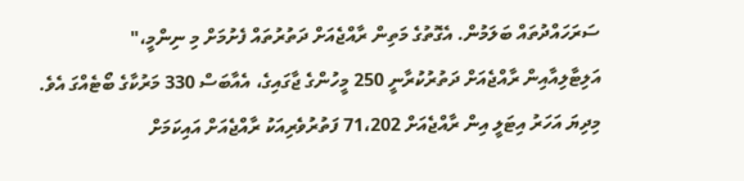ސަރަހައްދުތައް ބަލަމުން. އެގޮތުގެ މަތިން ރާއްޖެއަށް ދަތުރުތައް ފެށުމަށް މި ނިންމީ،"
އަލިޓާލިއާއިން ރާއްޖެއަށް ދަތުރުކުރާނީ 250 މީހުންގެ ޖާގައިގެ، އެއާބަސް 330 މަރުކާގެ ބޯޓެއްގަ އެވެ.
މިދިޔަ އަހަރު އިޓަލީ އިން ރާއްޖެއަށް 71،202 ފަތުރުވެރިއަކު ރާއްޖެއަށް އައިކަމަށް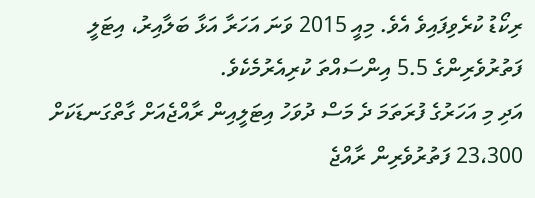ރިކޯޑު ކުރެވިފައިވެ އެވެ. މިއީ 2015 ވަނަ އަހަރާ އަޅާ ބަލާއިރު، އިޓަލީ ފަތުރުވެރިންގެ 5.5 އިންސައްތަ ކުރިއެރުމެކެވެ.
އަދި މި އަހަރުގެ ފުރަތަމަ ދެ މަސް ދުވަހު އިޓަލީއިން ރާއްޖެއަށް ގާތްގަނޑަކަށް 23،300 ފަތުރުވެރިން ރާއްޖެ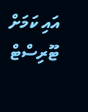އައި ކަމަށް ޓޫރިސްޓް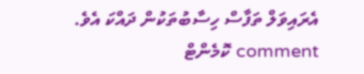އެރައިވަލް ތަފާސް ހިސާބުތަކުން ދައްކަ އެވެ.
comment ކޮމެންޓް